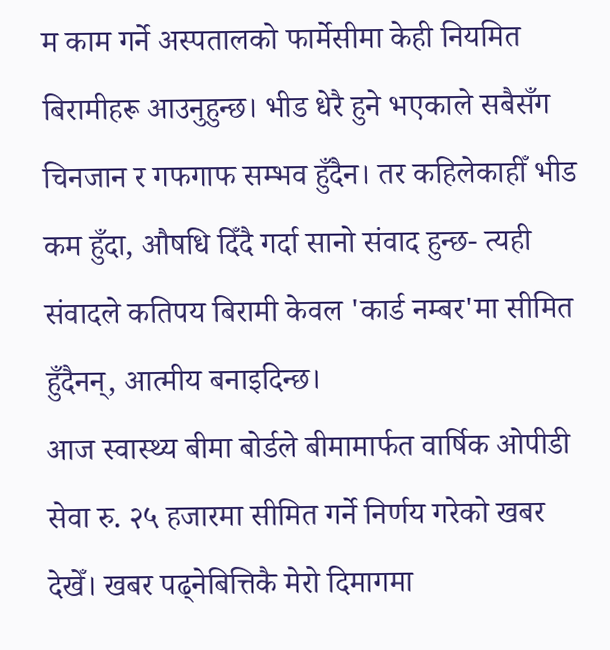म काम गर्ने अस्पतालको फार्मेसीमा केही नियमित बिरामीहरू आउनुहुन्छ। भीड धेरै हुने भएकाले सबैसँग चिनजान र गफगाफ सम्भव हुँदैन। तर कहिलेकाहीँ भीड कम हुँदा, औषधि दिँदै गर्दा सानो संवाद हुन्छ- त्यही संवादले कतिपय बिरामी केवल 'कार्ड नम्बर'मा सीमित हुँदैनन्, आत्मीय बनाइदिन्छ।
आज स्वास्थ्य बीमा बोर्डले बीमामार्फत वार्षिक ओपीडी सेवा रु. २५ हजारमा सीमित गर्ने निर्णय गरेको खबर देखेँ। खबर पढ्नेबित्तिकै मेरो दिमागमा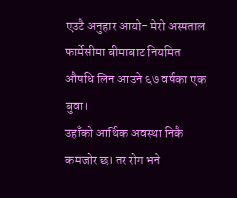एउटै अनुहार आयो- मेरो अस्पताल फार्मेसीमा बीमाबाट नियमित औषधि लिन आउने ६७ वर्षका एक बुवा।
उहाँको आर्थिक अवस्था निकै कमजोर छ। तर रोग भने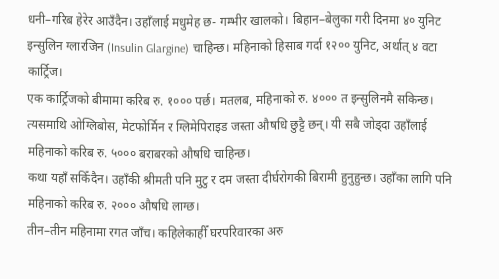धनी–गरिब हेरेर आउँदैन। उहाँलाई मधुमेह छ- गम्भीर खालको। बिहान–बेलुका गरी दिनमा ४० युनिट इन्सुलिन ग्लारजिन (Insulin Glargine) चाहिन्छ। महिनाको हिसाब गर्दा १२०० युनिट, अर्थात् ४ वटा कार्ट्रिज।
एक कार्ट्रिजको बीमामा करिब रु. १००० पर्छ। मतलब, महिनाको रु. ४००० त इन्सुलिनमै सकिन्छ।
त्यसमाथि ओग्लिबोस, मेटफोर्मिन र ग्लिमेपिराइड जस्ता औषधि छुट्टै छन्। यी सबै जोड्दा उहाँलाई महिनाको करिब रु. ५००० बराबरको औषधि चाहिन्छ।
कथा यहाँ सकिँदैन। उहाँकी श्रीमती पनि मुटु र दम जस्ता दीर्घरोगकी बिरामी हुनुहुन्छ। उहाँका लागि पनि महिनाको करिब रु. २००० औषधि लाग्छ।
तीन–तीन महिनामा रगत जाँच। कहिलेकाहीँ घरपरिवारका अरु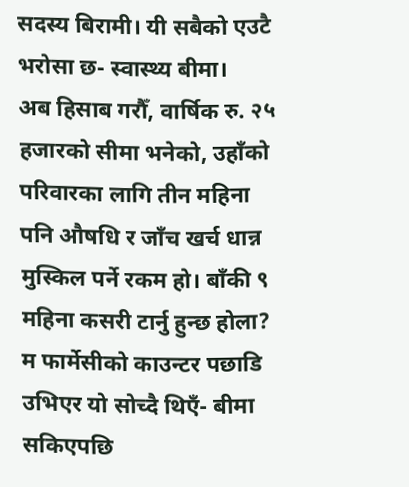सदस्य बिरामी। यी सबैको एउटै भरोसा छ- स्वास्थ्य बीमा।
अब हिसाब गरौँ, वार्षिक रु. २५ हजारको सीमा भनेको, उहाँको परिवारका लागि तीन महिना पनि औषधि र जाँच खर्च धान्न मुस्किल पर्ने रकम हो। बाँकी ९ महिना कसरी टार्नु हुन्छ होला?
म फार्मेसीको काउन्टर पछाडि उभिएर यो सोच्दै थिएँ- बीमा सकिएपछि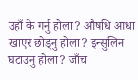उहाँ के गर्नु होला? औषधि आधा खाएर छोड्नु होला? इन्सुलिन घटाउनु होला? जाँच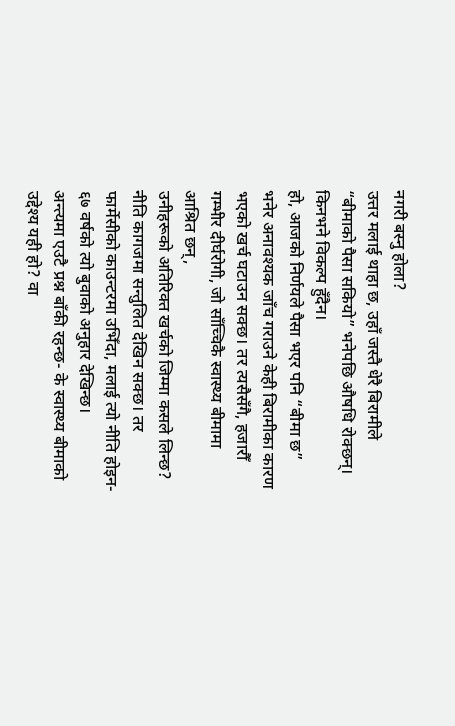नगरी बस्नु होला?
उत्तर मलाई थाहा छ, उहाँ जस्तै धेरै बिरामीले “बीमाको पैसा सकियो” भनेपछि औषधि रोक्छन्। किनभने विकल्प हुँदैन।
हो, आजको निर्णयले पैसा भएर पनि “बीमा छ” भनेर अनावश्यक जाँच गराउने केही बिरामीका कारण भएको खर्च घटाउन सक्छ। तर त्यसैसँगै, हजारौँ गम्भीर दीर्घरोगी, जो साँच्चिकै स्वास्थ्य बीमामा आश्रित छन्,
उनीहरूको अतिरिक्त खर्चको जिम्मा कसले लिन्छ?
नीति कागजमा सन्तुलित देखिन सक्छ। तर फार्मेसीको काउन्टरमा उभिँदा, मलाई त्यो नीति होइन- ६७ वर्षको त्यो बुवाको अनुहार देखिन्छ।
अन्त्यमा एउटै प्रश्न बाँकी रहन्छ- के स्वास्थ्य बीमाको उद्देश्य यही हो? वा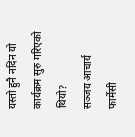यस्तो हुनै नदिन यो कार्यक्रम सुरु गरिएको थियो?
सञ्जय आचार्य
फार्मेसी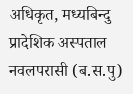अधिकृत, मध्यबिन्दु प्रादेशिक अस्पताल नवलपरासी (ब.स.पु)